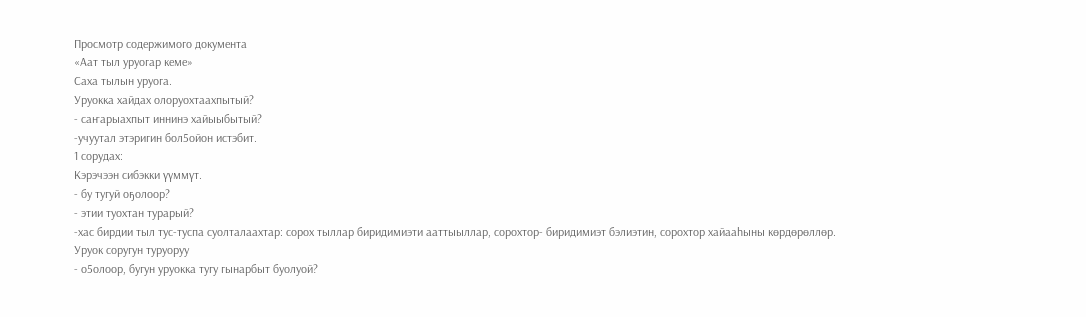Просмотр содержимого документа
«Аат тыл уруогар кеме»
Саха тылын уруога.
Уруокка хайдах олоруохтаахпытый?
- саҥарыахпыт иннинэ хайыыбытый?
-учуутал этэригин бол5ойон истэбит.
1 сорудах:
Кэрэчээн сибэкки үүммүт.
- бу тугуй оҕолоор?
- этии туохтан турарый?
-хас бирдии тыл тус-туспа суолталаахтар: сорох тыллар биридимиэти ааттыыллар, сорохтор- биридимиэт бэлиэтин, сорохтор хайааһыны көрдөрөллөр.
Уруок соругун туруоруу
- о5олоор, бугун уруокка тугу гынарбыт буолуой?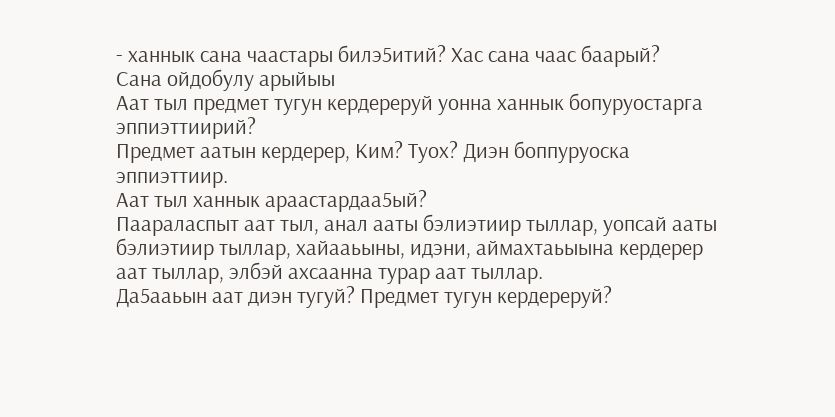- ханнык сана чаастары билэ5итий? Хас сана чаас баарый?
Сана ойдобулу арыйыы
Аат тыл предмет тугун кердереруй уонна ханнык бопуруостарга эппиэттиирий?
Предмет аатын кердерер, Ким? Туох? Диэн боппуруоска эппиэттиир.
Аат тыл ханнык араастардаа5ый?
Паараласпыт аат тыл, анал ааты бэлиэтиир тыллар, уопсай ааты бэлиэтиир тыллар, хайааьыны, идэни, аймахтаьыына кердерер аат тыллар, элбэй ахсаанна турар аат тыллар.
Да5ааьын аат диэн тугуй? Предмет тугун кердереруй?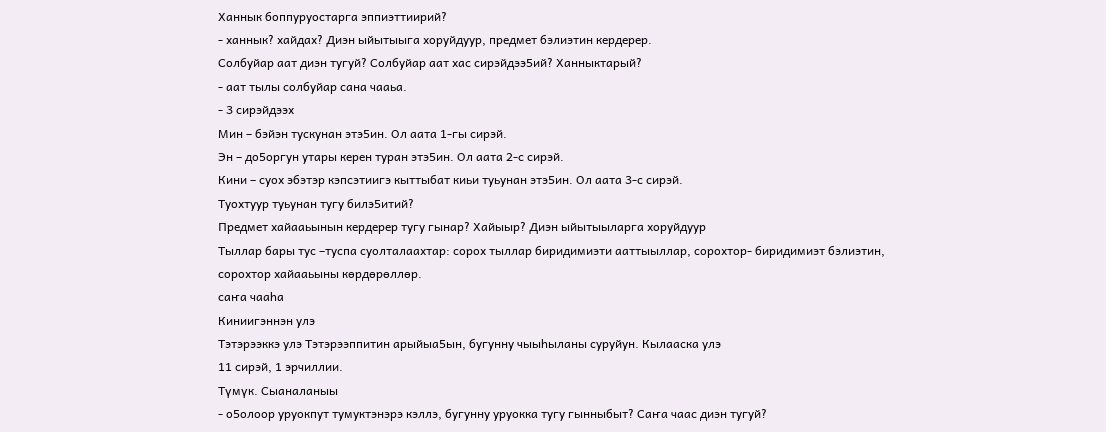Ханнык боппуруостарга эппиэттиирий?
- ханнык? хайдах? Диэн ыйытыыга хоруйдуур, предмет бэлиэтин кердерер.
Солбуйар аат диэн тугуй? Солбуйар аат хас сирэйдээ5ий? Ханныктарый?
- аат тылы солбуйар сана чааьа.
- 3 сирэйдээх
Мин – бэйэн тускунан этэ5ин. Ол аата 1-гы сирэй.
Эн – до5оргун утары керен туран этэ5ин. Ол аата 2-с сирэй.
Кини – суох эбэтэр кэпсэтиигэ кыттыбат киьи туьунан этэ5ин. Ол аата 3-с сирэй.
Туохтуур туьунан тугу билэ5итий?
Предмет хайааьынын кердерер тугу гынар? Хайыыр? Диэн ыйытыыларга хоруйдуур
Тыллар бары тус –туспа суолталаахтар: сорох тыллар биридимиэти ааттыыллар, сорохтор- биридимиэт бэлиэтин, сорохтор хайааьыны көрдөрөллөр.
саҥа чааһа
Киниигэннэн улэ
Тэтэрээккэ улэ Тэтэрээппитин арыйыа5ын, бугунну чыыһыланы суруйун. Кылааска улэ
11 сирэй, 1 эрчиллии.
Түмүк. Сыаналаныы
- о5олоор уруокпут тумуктэнэрэ кэллэ, бугунну уруокка тугу гынныбыт? Саҥа чаас диэн тугуй?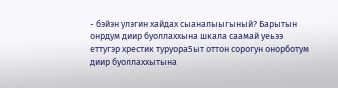- бэйэн улэгин хайдах сыаналыыгыный? Барытын онрдум диир буоллаххына шкала саамай уеьээ еттугэр хрестик туруора5ыт оттон сорогун онорботум диир буоллаххытына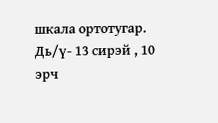шкала ортотугар.
Дь/ү- 13 сирэй , 10 эрч